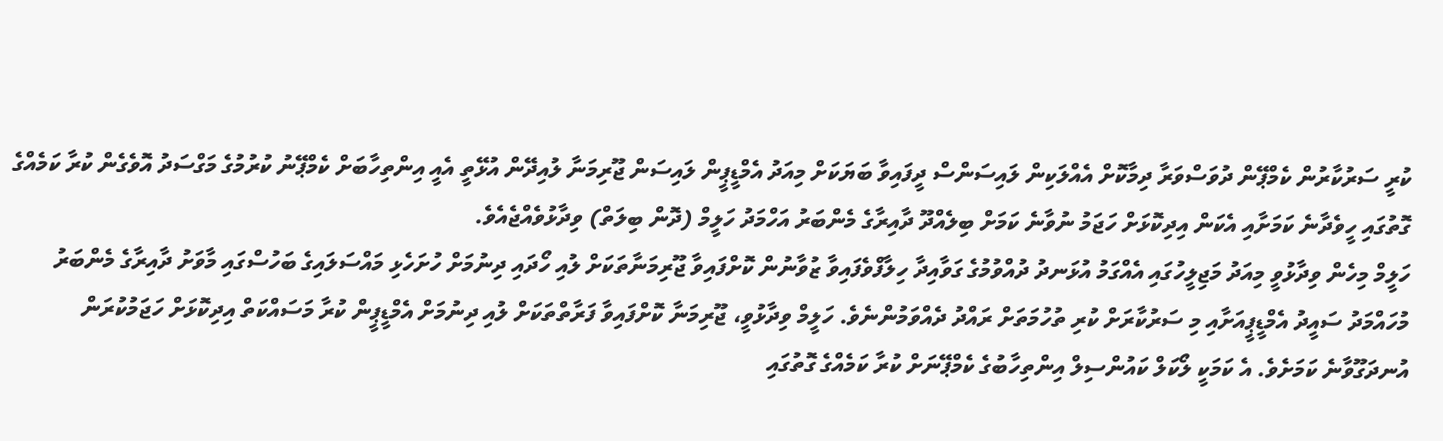ކުރީ ސަރުކާރުން ކެމްޕޭން ދުވަސްވަރާ ދިމާކޮށް އެއްލަކިން ލައިސަންސް ދީފައިވާ ބަޔަކަށް މިއަދު އެމްޑީޕީން ލައިސަން ޖޫރިމަނާ ލުއިދޭން އުޅޭތީ އެއީ އިންތިހާބަށް ކެމްޕޭނު ކުރުމުގެ މަގްސަދު އޮވެގެން ކުރާ ކަމެއްގެ ގޮތުގައި ހީވެދާނެ ކަމަށާއި އެކަން އިދިކޮޅަށް ހަޖަމު ނުވާނެ ކަމަށް ބިލެއްދޫ ދާއިރާގެ މެންބަރު އަހްމަދު ހަލީމް (ދޮން ބިލަތް) ވިދާޅުވެއްޖެއެވެ.
ހަލީމް މިހެން ވިދާޅުވީ މިއަދު މަޖިލީހުގައި އެއްގަމު އުޅަނދު ދުއްވުމުގެ ގަވާއިދާ ހިލާފްވެފައިވާ ޒުވާނުން ކޮށްފައިވާ ޖޫރިމަނާތަކަށް ލުއި ހޯދައި ދިނުމަށް ހުށަހެޅި މައްސަލައިގެ ބަހުސްގައި މާވަށު ދާއިރާގެ މެންބަރު މުހައްމަދު ސައީދު އެމްޑީޕީއަށާއި މި ސަރުކާރަށް ކުރި ތުހުމަތަށް ރައްދު ދެއްވަމުންނެވެ. ހަލީމް ވިދާޅުވީ، ޖޫރިމަނާ ކޮށްފައިވާ ފަރާތްތަކަށް ލުއި ދިނުމަށް އެމްޑީޕީން ކުރާ މަސައްކަތް އިދިކޮޅަށް ހަޖަމުކުރަން އުނދަގޫވާނެ ކަމަށެވެ. އެ ކަމަކީ ލޯކަލް ކައުންސިލް އިންތިހާބުގެ ކެމްޕޭނަށް ކުރާ ކަމެއްގެ ގޮތުގައި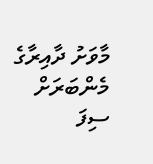މާވަށު ދާއިރާގެ މެންބަރަށް ސިފަ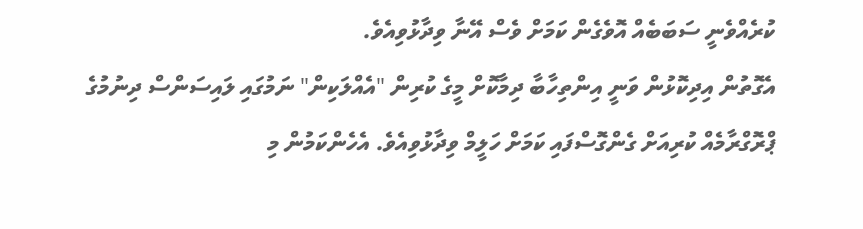ކުރެއްވެނީ ސަބަބެއް އޮވެގެން ކަމަށް ވެސް އޭނާ ވިދާޅުވިއެވެ.
އެގޮތުން އިދިކޮޅުން ވަނީ އިންތިހާބާ ދިމާކޮށް މީގެ ކުރިން "އެއްލަކިން" ނަމުގައި ލައިސަންސް ދިނުމުގެ ޕްރޮގްރާމެއް ކުރިއަށް ގެންގޮސްފައި ކަމަށް ހަލީމް ވިދާޅުވިއެވެ. އެހެންކަމުން މި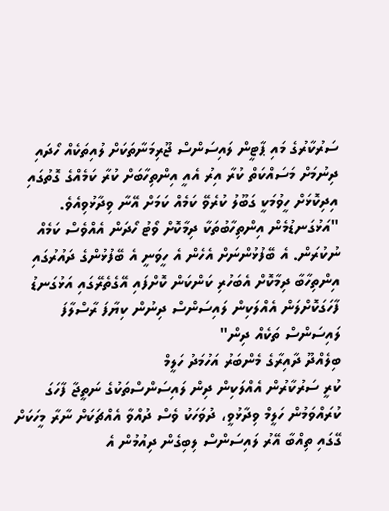ސަރުކާރުގެ މައި ޕާޓީން ލައިސަންސް ޖޫރިމަނާތަކަށް ލުއިތަކެއް ހޯދައި ދިނުމަށް މަސައްކަތް ކުރާ އިރު އެއީ އިންތިހާބަށް ކުރާ ކަމެއްގެ ގޮތުގައި އިދިކޮޅަށް ހީވުމަކީ ގަބޫލު ކުރެވޭ ކަމެއް ކަމަށް އޭނާ ވިދާޅުވިއެވެ.
"އަޅުގަނޑުމެން އިންތިހާބުތަކާ ދިމާކޮށް ވޯޓު ހޯދަން އެއްވެސް ކަމެއް ނުކުރަން. އެ ބޭފުޅުންނަށް އެހެން އެ ހީވަނީ އެ ބޭފުޅުންގެ ދައުރުގައި އިންތިހާބާ ދިމާކޮށް އެބަހުރި ކަންކަން ކޮށްފައި އޭގެތެރޭގައި އަޅުގަނޑު ފާހަގަކޮށްލަން އެއްލަކިން ލައިސަންސް ދިނުން ކިޔާފަ ރާސްލާފަ ލައިސަންސް ތަކެއް ދިން"
ބިލެއްދޫ ދާއިރާގެ މެންބަރު އަހުމަދު ހަލީމް
ކުރީ ސަރުކާރުން އެއްލަކިން ދިން ލައިސަންސްތަކުގެ ނަތީޖާ ފާހަގަ ކުރައްވަމުން ހަލީމް ވިދާޅުވީ، ދުވަހަކު ވެސް ދުއްވާ އެއްޗަކަށް ނާރާ މީހަކަށް ގޭގައި ތިއްބާ އޭރު ލައިސަންސް ލިބިގެން ދިއުމުން އެ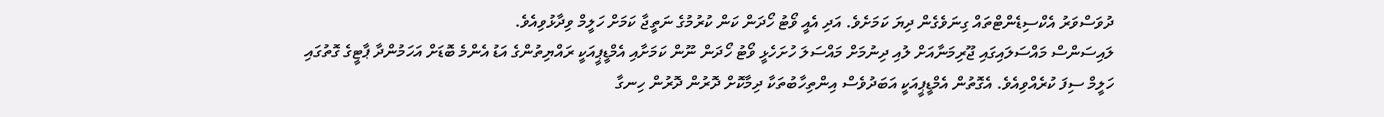ދުވަސްވަރު އެކްސިޑެންޓްތައް ގިނަވެގެން ދިޔަ ކަމަށެވެ. އަދި އެއީ ވޯޓު ހޯދަން ކަން ކުރުމުގެ ނަތީޖާ ކަމަށް ހަލީމް ވިދާޅުވިއެވެ.
ލައިސަންސް މައްސަލައިގައި ޖޫރިމަނާއަށް ލުއި ދިނުމަށް މައްސަލަ ހުށަހެޅީ ވޯޓު ހޯދަން ނޫން ކަމަށާއި އެމްޑީޕީއަކީ ރައްޔިތުންގެ އަޑު އެންމެ ބޮޑަށް އަހަމުންދާ ޕާޓީގެ ގޮތުގައި ހަލީމް ސިފަ ކުރެއްވިއެވެ. އެގޮތުން އެމްޑީޕީއަކީ އަބަދުވެސް އިންތިހާބުތަކާ ދިމާކޮށް ދޮރުން ދޮރުން ހިނގާ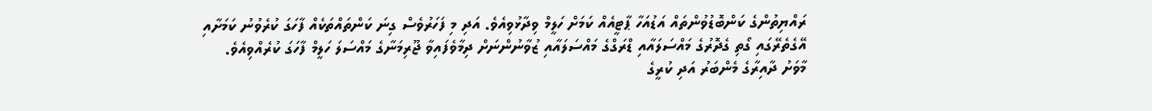ރައްޔިތުންގެ ކަންބޮޑުވުންތައް އަޑުއަހާ ޕާޓީއެއް ކަމަށް ހަލީމް ވިދާޅުވިއެވެ. އަދި މި ފަހަރުވެސް ގިނަ ކަންތައްތަކެއް ފާހަގަ ކުރެވުނު ކަމަށާއި އޭގެތެރޭގައި ގޯތި ގެދޮރުގެ މައްސަލައާއި ޑްރަގްގެ މައްސަލައާއި ޒުވާނުންނަށް ދިމާވެފައިވާ ޖޫރިމަނާގެ މައްސަލަ ހަލީމް ފާހަގަ ކުރެއްވިއެވެ.
މާވަށު ދާއިރާގެ މެންބަރު އަދި ކުރީގެ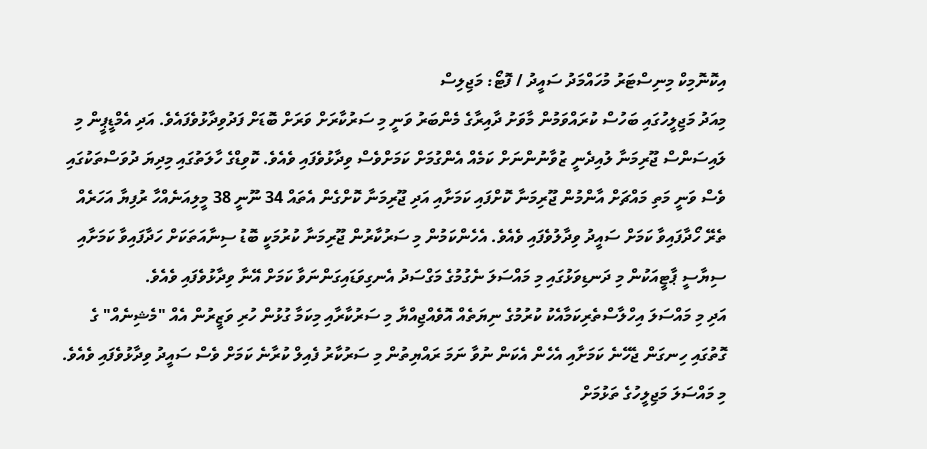އިކޮނޮމިކް މިނިސްޓަރު މުހައްމަދު ސައީދު / ފޮޓޯ: މަޖިލިސް
މިއަދު މަޖިލީހުގައި ބަހުސް ކުރައްވަމުން މާވަށު ދާއިރާގެ މެންބަރު ވަނީ މި ސަރުކާރަށް ވަރަށް ބޮޑަށް ފަދުވިދާޅުވެފައެވެ. އަދި އެމްޑީޕީން މި ލައިސަންސް ޖޫރިމަނާ ލުއިދެނީ ޒުވާނުންނަށް ކަމެއް އެންގުމަށް ކަމަށްވެސް ވިދާޅުވެފައި ވެއެވެ. ކޮވިޑްގެ ހާލަތުގައި މިދިޔަ ދުވަސްތަކުގައި ވެސް ވަނީ މަތި މައްޗަށް އާންމުން ޖޫރިމަނާ ކޮށްފައި ކަމަށާއި އަދި ޖޫރިމަނާ ކޮށްގެން އެތައް 34 ނޫނީ 38 މީލިއަނެއްހާ ރުފިޔާ އަހަރެއް ތެރޭ ހޯދާފައިވާ ކަމަށް ސައީދު ވިދާލުވެފައި ވެއެވެ. އެހެންކަމުން މި ސަރުކާރުން ޖޫރިމަނާ ކުރުމަކީ ބޮޑު ސިނާއަތަކަށް ހަދާފައިވާ ކަމަށާއި ސިޔާސީ ޕާޓީއަކުން މި ދަނޑިވަޅުގައި މި މައްސަލަ ނެގުމުގެ މަގްސަދު އެނގިވަޑައިގަންނަވާ ކަމަށް އޭނާ ވިދާޅުވެފައި ވެއެވެ.
އަދި މި މައްސަލަ އިހްލާސްތެރިކަމާއެކު ކުރުމުގެ ނިޔަތެއް އޮވެއްޖިއްޔާ މި ސަރުކާރާއި މިކަމާ ގުޅުން ހުރި ވަޒީރުން އެއް "މެޝިނެއް" ގެ ގޮތުގައި ހިނގަން ޖެހޭނެ ކަމަށާއި އެހެން އެކަން ނުވާ ނަމަ ރައްޔިތުން މި ސަރުކާރު ފެއިލް ކުރާނެ ކަމަށް ވެސް ސައީދު ވިދާޅުވެފައި ވެއެވެ.
މި މައްސަލަ މަޖިލީހުގެ ތަޅުމަށް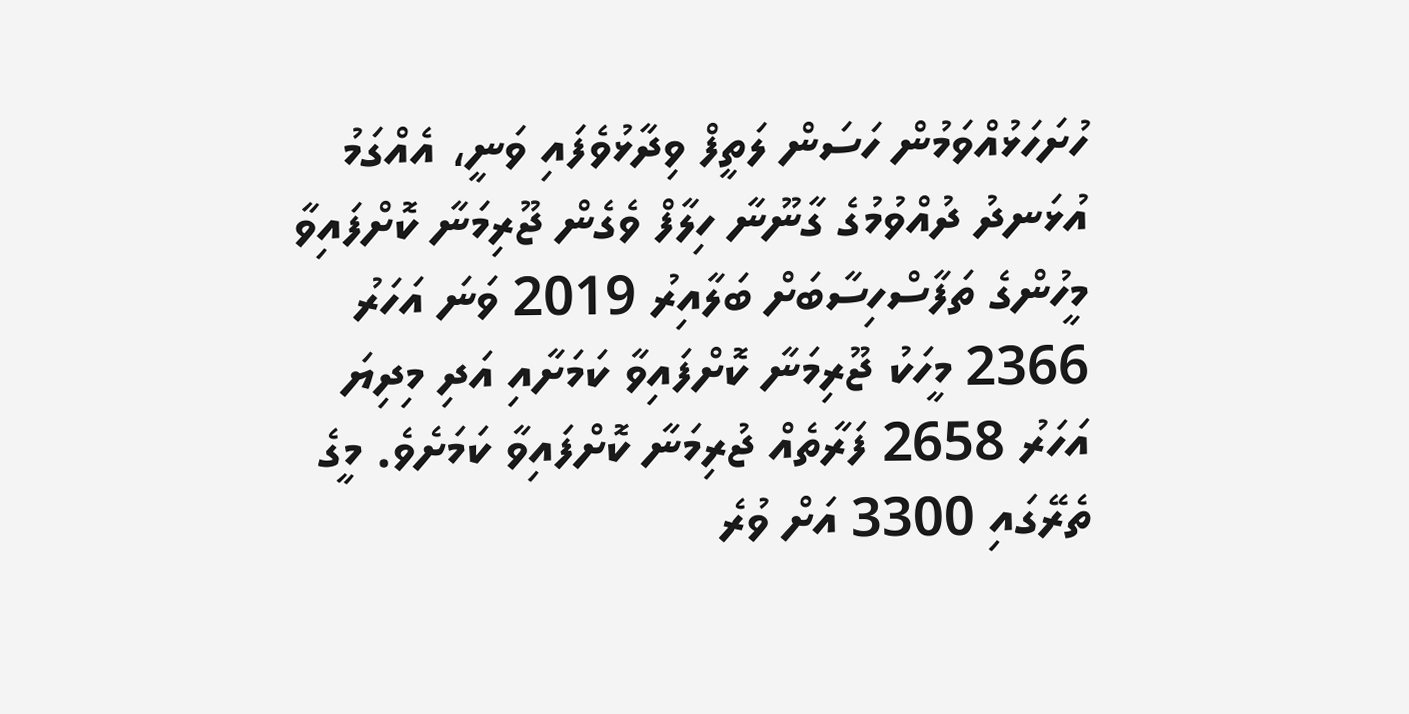ހުށަހަޅުއްވަމުން ހަސަން ލަތީފް ވިދާޅުވެފައި ވަނީ، އެއްގަމު އުޅަނދު ދުއްވުމުގެ ގާނޫނާ ހިލާފް ވެގެން ޖޫރިމަނާ ކޮށްފައިވާ މީހުންގެ ތަފާސްހިސާބަށް ބަލާއިރު 2019 ވަނަ އަހަރު 2366 މީހަކު ޖޫރިމަނާ ކޮށްފައިވާ ކަމަށާއި އަދި މިދިޔަ އަހަރު 2658 ފަރާތެއް ޖުރިމަނާ ކޮށްފައިވާ ކަމަށެވެ. މީގެ ތެރޭގައި 3300 އަށް ވުރެ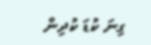ގިނަ ކުޑަ ކުދިން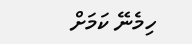ހިމެނޭ ކަމަށް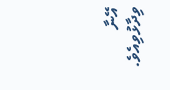އޭނާ ވިދާޅުވިއެވެ.